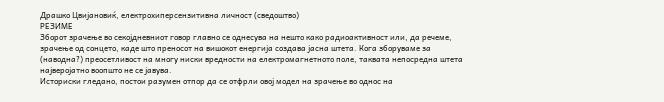Драшко Цвијановиќ, електрохиперсензитивна личност (сведоштво)
РЕЗИМЕ
Зборот зрачење во секојдневниот говор главно се однесува на нешто како радиоактивност или, да речеме, зрачење од сонцето, каде што преносот на вишокот енергија создава јасна штета. Кога зборуваме за (наводна?) преосетливост на многу ниски вредности на електромагнетното поле, таквата непосредна штета најверојатно воопшто не се јавува.
Историски гледано, постои разумен отпор да се отфрли овој модел на зрачење во однос на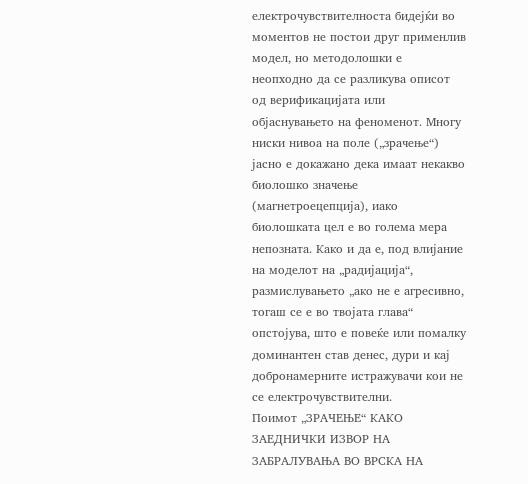електрочувствителноста бидејќи во моментов не постои друг применлив модел, но методолошки е неопходно да се разликува описот од верификацијата или објаснувањето на феноменот. Многу ниски нивоа на поле („зрачење“) јасно е докажано дека имаат некакво биолошко значење (магнетроецепција), иако биолошката цел е во голема мера непозната. Како и да е, под влијание на моделот на „радијација“, размислувањето „ако не е агресивно, тогаш се е во твојата глава“ опстојува, што е повеќе или помалку доминантен став денес, дури и кај добронамерните истражувачи кои не се електрочувствителни.
Поимот „ЗРАЧЕЊЕ“ КАКО ЗАЕДНИЧКИ ИЗВОР НА ЗАБРАЛУВАЊА ВО ВРСКА НА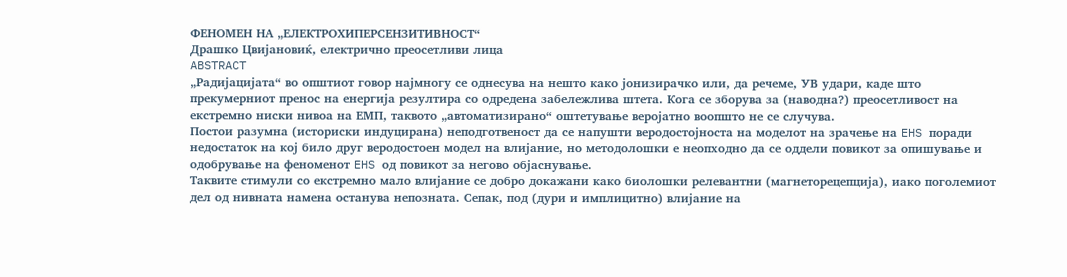ФЕНОМЕН НА „ЕЛЕКТРОХИПЕРСЕНЗИТИВНОСТ“
Драшко Цвијановиќ, електрично преосетливи лица
ABSTRACT
„Радијацијата“ во општиот говор најмногу се однесува на нешто како јонизирачко или, да речеме, УВ удари, каде што прекумерниот пренос на енергија резултира со одредена забележлива штета. Кога се зборува за (наводна?) преосетливост на екстремно ниски нивоа на ЕМП, таквото „автоматизирано“ оштетување веројатно воопшто не се случува.
Постои разумна (историски индуцирана) неподготвеност да се напушти веродостојноста на моделот на зрачење на EHS поради недостаток на кој било друг веродостоен модел на влијание, но методолошки е неопходно да се оддели повикот за опишување и одобрување на феноменот EHS од повикот за негово објаснување.
Таквите стимули со екстремно мало влијание се добро докажани како биолошки релевантни (магнеторецепција), иако поголемиот дел од нивната намена останува непозната. Сепак, под (дури и имплицитно) влијание на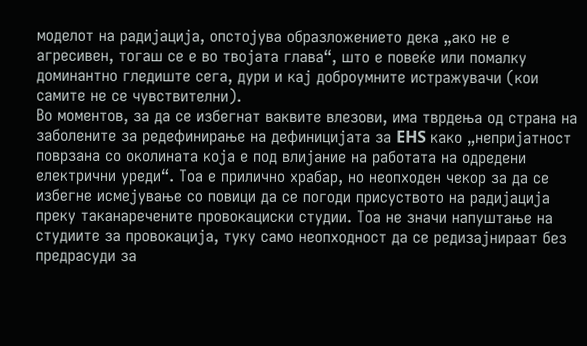моделот на радијација, опстојува образложението дека „ако не е агресивен, тогаш се е во твојата глава“, што е повеќе или помалку доминантно гледиште сега, дури и кај доброумните истражувачи (кои самите не се чувствителни).
Во моментов, за да се избегнат ваквите влезови, има тврдења од страна на заболените за редефинирање на дефиницијата за EHS како „непријатност поврзана со околината која е под влијание на работата на одредени електрични уреди“. Тоа е прилично храбар, но неопходен чекор за да се избегне исмејување со повици да се погоди присуството на радијација преку таканаречените провокациски студии. Тоа не значи напуштање на студиите за провокација, туку само неопходност да се редизајнираат без предрасуди за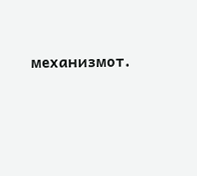механизмот.